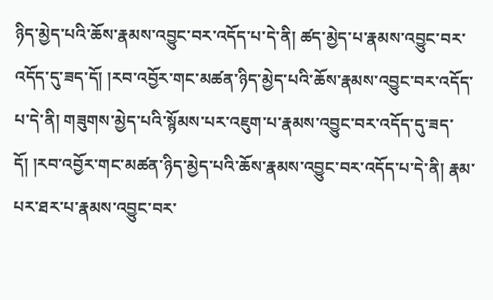ཉིད་མྱེད་པའི་ཆོས་རྣམས་འབྱུང་བར་འདོད་པ་དེ་ནི། ཚད་མྱེད་པ་རྣམས་འབྱུང་བར་འདོད་དུ་ཟད་དོ། །རབ་འབྱོར་གང་མཚན་ཉིད་མྱེད་པའི་ཆོས་རྣམས་འབྱུང་བར་འདོད་པ་དེ་ནི། གཟུགས་མྱེད་པའི་སྙོམས་པར་འཇུག་པ་རྣམས་འབྱུང་བར་འདོད་དུ་ཟད་དོ། །རབ་འབྱོར་གང་མཚན་ཉིད་མྱེད་པའི་ཆོས་རྣམས་འབྱུང་བར་འདོད་པ་དེ་ནི། རྣམ་པར་ཐར་པ་རྣམས་འབྱུང་བར་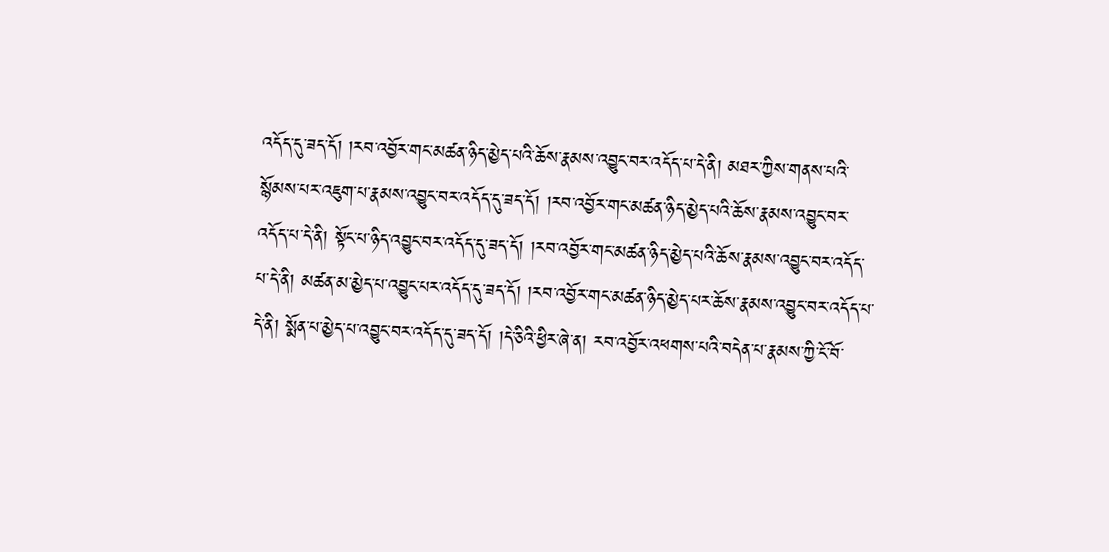འདོད་དུ་ཟད་དོ། །རབ་འབྱོར་གང་མཚན་ཉིད་མྱེད་པའི་ཆོས་རྣམས་འབྱུང་བར་འདོད་པ་དེ་ནི། མཐར་ཀྱིས་གནས་པའི་སྙོམས་པར་འཇུག་པ་རྣམས་འབྱུང་བར་འདོད་དུ་ཟད་དོ། །རབ་འབྱོར་གང་མཚན་ཉིད་མྱེད་པའི་ཆོས་རྣམས་འབྱུང་བར་འདོད་པ་དེ་ནི། སྟོང་པ་ཉིད་འབྱུང་བར་འདོད་དུ་ཟད་དོ། །རབ་འབྱོར་གང་མཚན་ཉིད་མྱེད་པའི་ཆོས་རྣམས་འབྱུང་བར་འདོད་པ་དེ་ནི། མཚན་མ་མྱེད་པ་འབྱུང་པར་འདོད་དུ་ཟད་དོ། །རབ་འབྱོར་གང་མཚན་ཉིད་མྱེད་པར་ཆོས་རྣམས་འབྱུང་བར་འདོད་པ་དེ་ནི། སྨོན་པ་མྱེད་པ་འབྱུང་བར་འདོད་དུ་ཟད་དོ། །དེ་ཅིའི་ཕྱིར་ཞེ་ན། རབ་འབྱོར་འཕགས་པའི་བདེན་པ་རྣམས་ཀྱི་ངོ་བོ་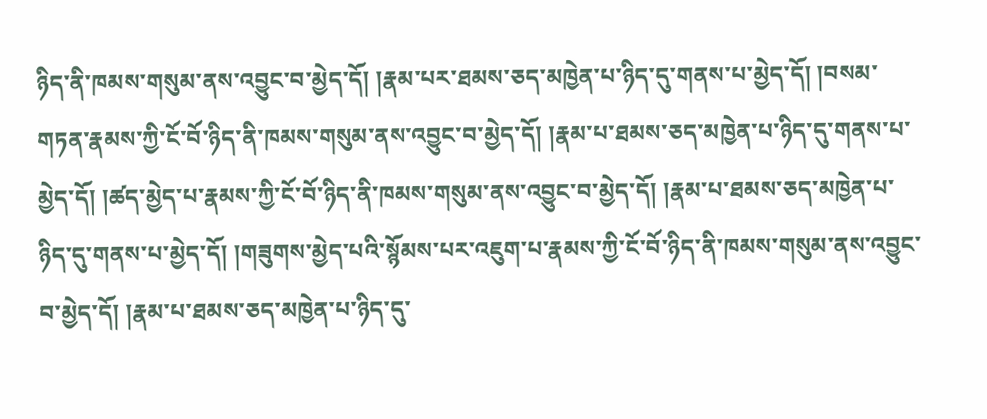ཉིད་ནི་ཁམས་གསུམ་ནས་འབྱུང་བ་མྱེད་དོ། །རྣམ་པར་ཐམས་ཅད་མཁྱེན་པ་ཉིད་དུ་གནས་པ་མྱེད་དོ། །བསམ་གཏན་རྣམས་ཀྱི་ངོ་བོ་ཉིད་ནི་ཁམས་གསུམ་ནས་འབྱུང་བ་མྱེད་དོ། །རྣམ་པ་ཐམས་ཅད་མཁྱེན་པ་ཉིད་དུ་གནས་པ་མྱེད་དོ། །ཚད་མྱེད་པ་རྣམས་ཀྱི་ངོ་བོ་ཉིད་ནི་ཁམས་གསུམ་ནས་འབྱུང་བ་མྱེད་དོ། །རྣམ་པ་ཐམས་ཅད་མཁྱེན་པ་ཉིད་དུ་གནས་པ་མྱེད་དོ། །གཟུགས་མྱེད་པའི་སྙོམས་པར་འཇུག་པ་རྣམས་ཀྱི་ངོ་བོ་ཉིད་ནི་ཁམས་གསུམ་ནས་འབྱུང་བ་མྱེད་དོ། །རྣམ་པ་ཐམས་ཅད་མཁྱེན་པ་ཉིད་དུ་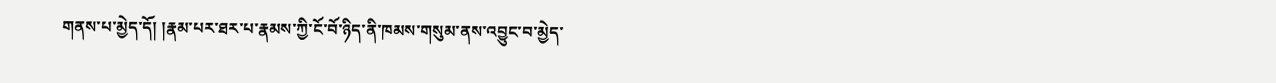གནས་པ་མྱེད་དོ། །རྣམ་པར་ཐར་པ་རྣམས་ཀྱི་ངོ་བོ་ཉིད་ནི་ཁམས་གསུམ་ནས་འབྱུང་བ་མྱེད་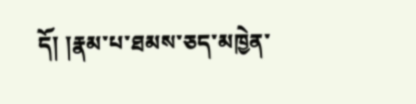དོ། །རྣམ་པ་ཐམས་ཅད་མཁྱེན་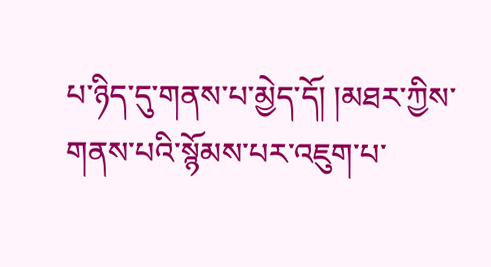པ་ཉིད་དུ་གནས་པ་མྱེད་དོ། །མཐར་ཀྱིས་གནས་པའི་སྙོམས་པར་འཇུག་པ་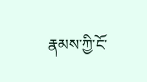རྣམས་ཀྱི་ངོ་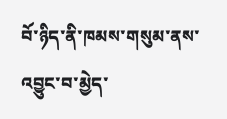བོ་ཉིད་ནི་ཁམས་གསུམ་ནས་འབྱུང་བ་མྱེད་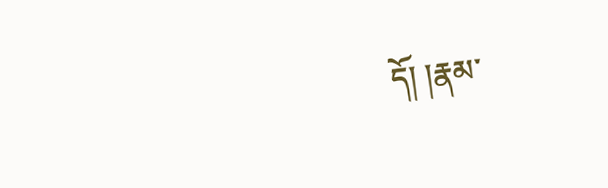དོ། །རྣམ་